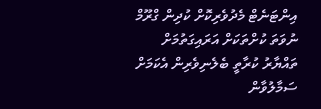އިންޓަނެޓް މެދުވެރިކޮށް ކުދިން ގްރޫމް ނުވަތަ ކުށްތަކަށް އަރައިގަތުމަށް ތައްޔާރު ކުރާތީ ބެލެނިވެރިން އެކަމަށް ސަމާލުވާން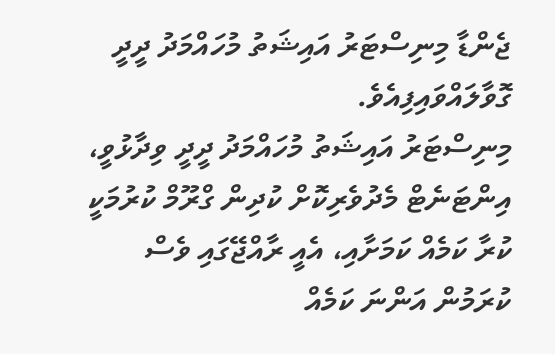ޖެންޑާ މިނިސްޓަރު އައިޝަތު މުހައްމަދު ދީދީ ގޮވާލައްވައިފިއެވެ.
މިނިސްޓަރު އައިޝަތު މުހައްމަދު ދީދީ ވިދާޅުވީ، އިންޓަނެޓް މެދުވެރިކޮށް ކުދިން ގްރޫމް ކުރުމަކީ ކުރާ ކަމެއް ކަމަށާއި، އެއީ ރާއްޖޭގައި ވެސް ކުރަމުން އަންނަ ކަމެއް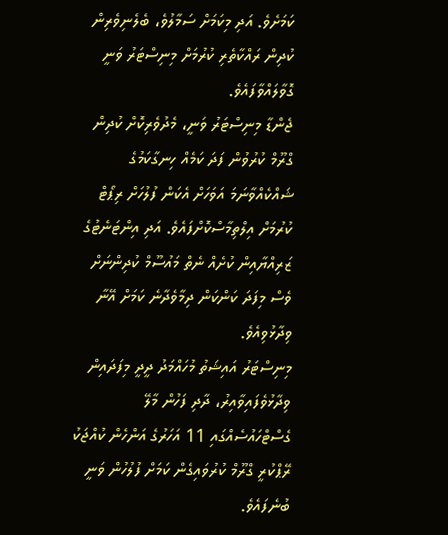ކަމަށެވެ. އަދި މިކަމަށް ސަމާލުވެ، ބެލެނިވެރިން ކުދިން ރައްކާތެރި ކުރުމަށް މިނިސްޓަރު ވަނީ ގޮވާލައްވާފައެވެ.
ޖެންޑާ މިނިސްޓަރު ވަނީ، މެދުވެރިކޮށް ކުދިން ގްރޫމް ކުރުވުން ފަދަ ކަމެއް ހިނގާކަމުގެ ޝައްކެއްވާނަމަ އަވަހަށް އެކަން ފުލުހަށް ރިޕޯޓް ކުރުމަށް އިލްތިމާސްކޮށްފައެވެ. އަދި އިންޓަނެޓުގެ ޒަރިއްޔާއިން ކުށެއް ނެތް މައުސޫމް ކުދިންނަށް ވެސް މިފަދަ ކަންކަން ދިމާވެދާނެ ކަމަށް އޭނާ ވިދާޅުވިއެވެ.
މިނިސްޓަރު އައިޝަތު މުހައްމަދު ދީދީ މިފަދައިން ވިދާޅުވެފައިވާއިރު، ދާދި ފަހުން މާލޭ ގެސްޓްހައުސެއްގައި 11 އަހަރުގެ އަންހެން ކުއްޖަކު ރޭޕްކުރީ ގްރޫމް ކުރުވައިގެން ކަމަށް ފުލުހުން ވަނީ ބުނެފައެވެ.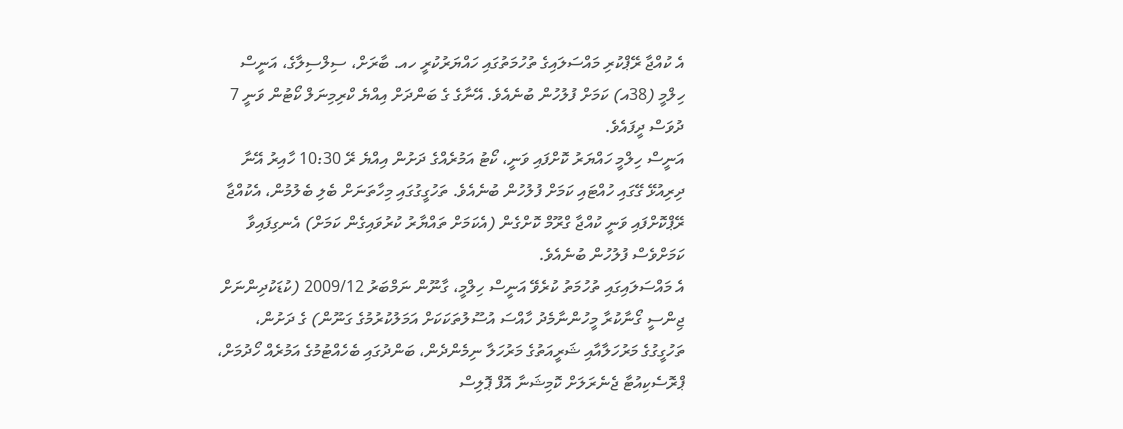އެ ކުއްޖާ ރޭޕްކުރި މައްސަލައިގެ ތުހުމަތުގައި ހައްޔަރުކުރީ ހއ. ބާރަށް، ސިލްސިލާގެ، އަނީސް ހިލްމީ (38އ) ކަމަށް ފުލުހުން ބުނެއެވެ. އޭނާގެ ގެ ބަންދަށް އިއްޔެ ކްރިމިނަލް ކޯޓުން ވަނީ 7 ދުވަސް ދީފައެވެ.
އަނީސް ހިލްމީ ހައްޔަރު ކޮށްފައި ވަނީ، ކޯޓު އަމުރެއްގެ ދަށުން އިއްޔެ ރޭ 10:30 ހާއިރު އޭނާ ދިރިއުޅޭ ގޭގައި ހުއްޓައި ކަމަށް ފުލުހުން ބުނެއެވެ. ތަހުގީގުގައި މިހާތަނަށް ބެލި ބެލުމުން، އެކުއްޖާ ރޭޕްކޮށްފައި ވަނީ ކުއްޖާ ގްރޫމް ކޮށްގެން (އެކަމަށް ތައްޔާރު ކުރުވައިގެން ކަމަށް) އެނގިފައިވާ ކަމަށްވެސް ފުލުހުން ބުނެއެވެ.
އެ މައްސަލައިގައި ތުހުމަތު ކުރެވޭ އަނީސް ހިލްމީ، ގާނޫން ނަމްބަރު 2009/12 (ކުޑަކުދިންނަށް ޖިންސީ ގޯނާކުރާ މީހުންނާމެދު ހާއްސަ އުސޫލުތަކަކަށް އަމަލުކުރުމުގެ ގަނޫން) ގެ ދަށުން، ތަހުގީގުގެ މަރުހަލާއާއި ޝަރީއަތުގެ މަރުހަލާ ނިމެންދެން، ބަންދުގައި ބެހެއްޓުމުގެ އަމުރެއް ހޯދުމަށް، ޕްރޮސެކިއުޓާ ޖެނެރަލަށް ކޮމިޝަނާ އޮފް ޕޮލިސް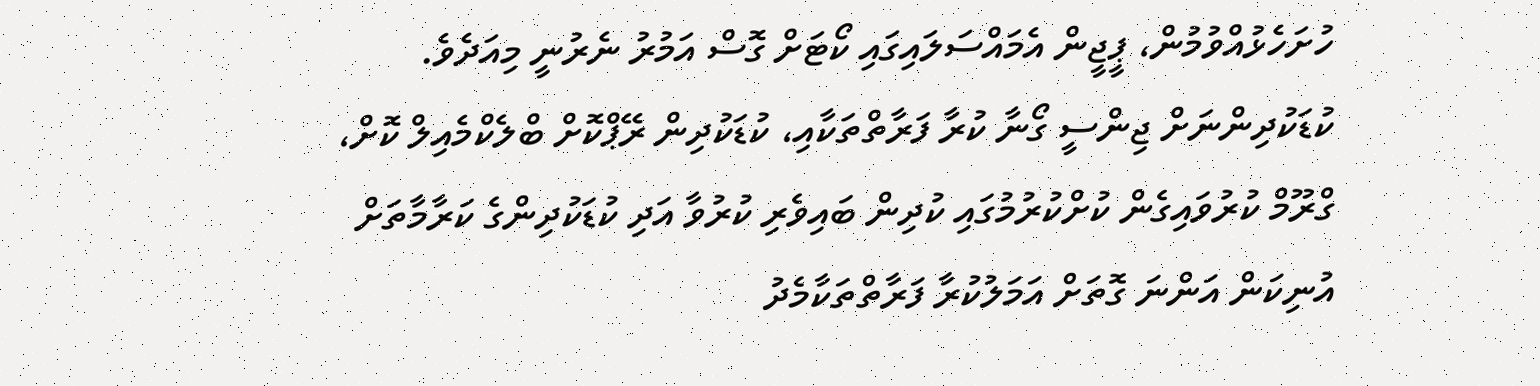ހުށަހެޅުއްވުމުން، ޕީޖީން އެމައްސަލައިގައި ކޯޓަށް ގޮސް އަމުރު ނެރުނީ މިއަދެވެ.
ކުޑަކުދިންނަށް ޖިންސީ ގޯނާ ކުރާ ފަރާތްތަކާއި، ކުޑަކުދިން ރޭޕްކޮށް ބްލެކްމެއިލް ކޮށް، ގްރޫމް ކުރުވައިގެން ކުށްކުރުމުގައި ކުދިން ބައިވެރި ކުރުވާ އަދި ކުޑަކުދިންގެ ކަރާމާތަށް އުނިކަން އަންނަ ގޮތަށް އަމަލުކުރާ ފަރާތްތަކާމެދު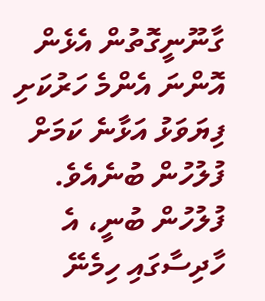ގާނޫނީގޮތުން އެޅެން އޮންނަ އެންމެ ހަރުކަށި ފިޔަވަޅު އަޅާނެ ކަމަށް ފުލުހުން ބުނެއެވެ.
ފުލުހުން ބުނީ، އެ ހާދިސާގައި ހިމެނޭ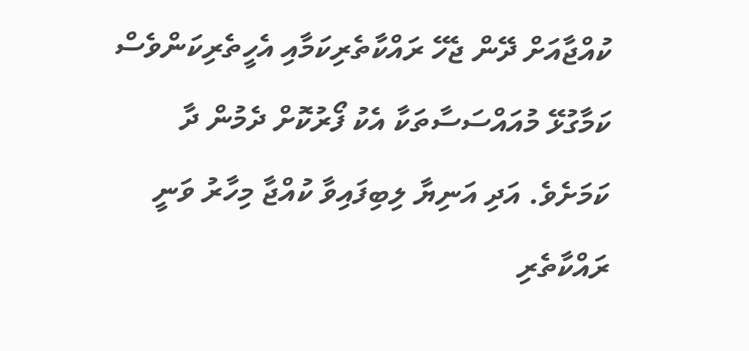ކުއްޖާއަށް ދޭން ޖެހޭ ރައްކާތެރިކަމާއި އެހީތެރިކަންވެސް ކަމާގުޅޭ މުއައްސަސާތަކާ އެކު ފޯރުކޮށް ދެމުން ދާ ކަމަށެވެ. އަދި އަނިޔާ ލިބިފައިވާ ކުއްޖާ މިހާރު ވަނީ ރައްކާތެރި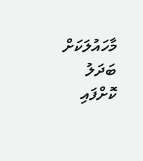މާހައުލަކަށް ބަދަލު ކޮށްފައި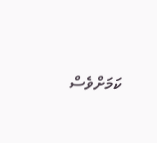ކަމަށްވެސް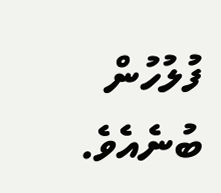ފުލުހުން ބުނެއެވެ.